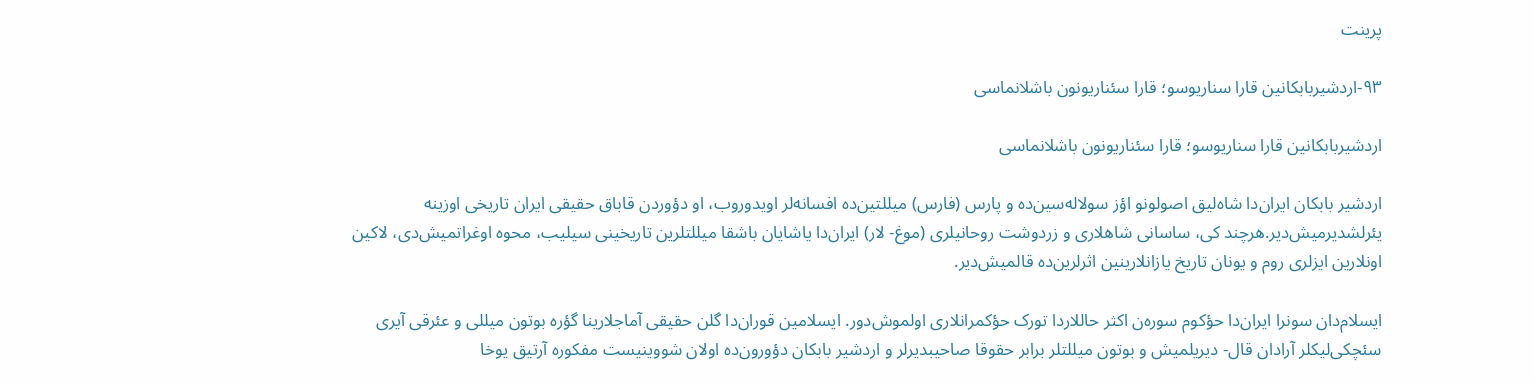پرینت

۹۳-اردشیربابکانین قارا سناریوسو؛ قارا سئناریونون باشلانماسی

اردشیربابکانین قارا سناریوسو؛ قارا سئناریونون باشلانماسی

اردشیر بابکان ایران‌دا شاه‌لیق اصولونو اؤز سولاله‌سین‌ده و پارس (فارس) میللتین‌ده افسانه‌لر اویدوروب، او دؤوردن قاباق حقیقی ایران تاریخی اوزینه یئرلشدیرمیش‌دیر.هرچند کی، ساسانی شاهلاری و زردوشت روحانیلری (موغ- لار) ایران‌دا یاشایان باشقا میللتلرین تاریخینی سیلیب، محوه اوغراتمیش‌دی، لاکین اونلارین ایزلری روم و یونان تاریخ یازانلارینین اثرلرین‌ده قالمیش‌دیر.

ایسلام‌دان سونرا ایران‌دا حؤکوم سوره‌ن اکثر حاللاردا تورک حؤکمرانلاری اولموش‌دور. ایسلامین قوران‌دا گلن حقیقی آماجلارینا گؤره بوتون میللی و عئرقی آیری سئچکی‌لیکلر آرادان قال- دیریلمیش و بوتون میللتلر برابر حقوقا صاحیبدیرلر و اردشیر بابکان دؤورون‌ده اولان شووینیست مفکوره آرتیق یوخا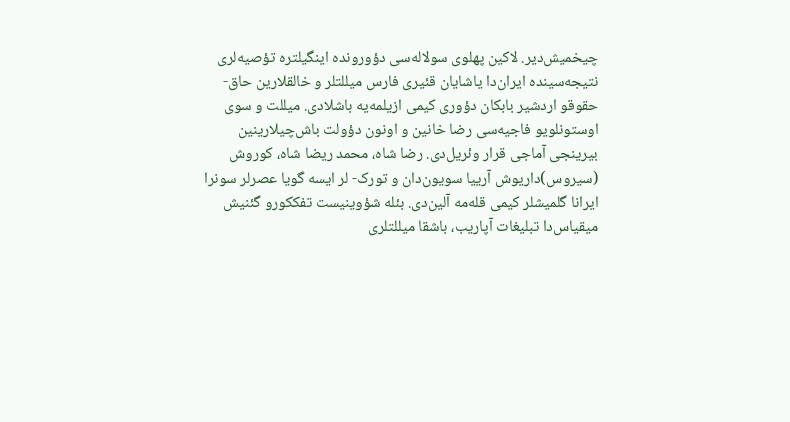چیخمیش‌دیر. لاکین پهلوی سولاله‌سی دؤورونده اینگیلتره تؤصیه‌لری نتیجه‌سینده ایران‌دا یاشایان قئیری فارس میللتلر و خالقلارین حاق-حقوقو اردشیر بابکان دؤوری کیمی ازیلمه‌یه باشلادی. میللت و سوی اوستونلویو فاجیه‌سی رضا خانین و اونون دؤولت باش‌چیلارینین بیرینجی آماجی قرار وئریل‌دی. رضا شاه، محمد ریضا شاه، کوروش (سیروس)داریوش آرییا سویون‌دان و تورک- لر ایسه گویا عصرلر سونرا ایرانا گلمیشلر کیمی قله‌مه آلین‌دی. بئله شؤوینیست تفککورو گئنیش میقیاس‌دا تبلیغات آپاریب، باشقا میللتلری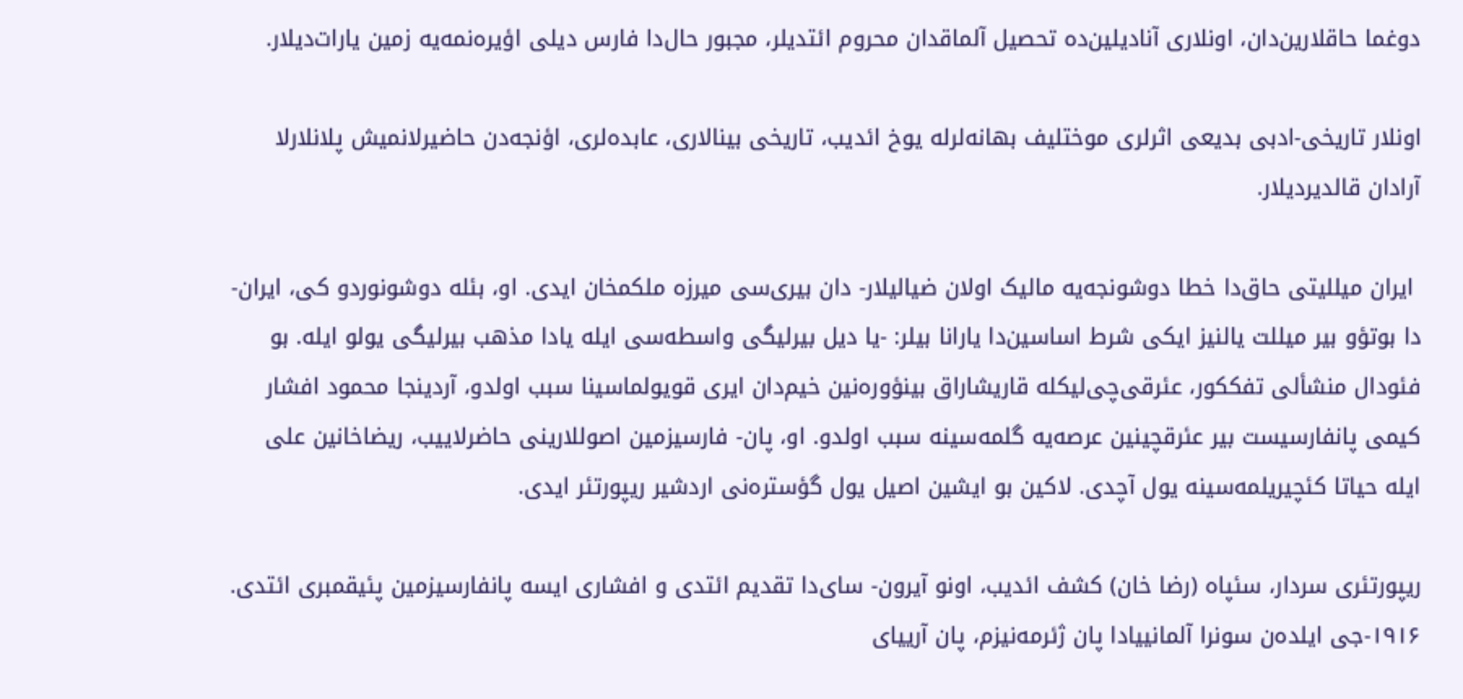دوغما حاقلارین‌دان، اونلاری آنادیلین‌ده تحصیل آلماقدان محروم ائتدیلر، مجبور حال‌دا فارس دیلی اؤیره‌نمه‌یه زمین یارات‌دیلار.

اونلار تاریخی-ادبی بدیعی اثرلری موختلیف بهانه‌لرله یوخ ائدیب، تاریخی بینالاری، عابده‌لری، اؤنجه‌دن حاضیرلانمیش پلانلارلا آرادان قالدیردیلار.

 ایران میللیتی حاق‌دا خطا دوشونجه‌یه مالیک اولان ضیالیلار- دان بیری‌سی میرزه ملکمخان ایدی. او، بئله دوشونوردو کی، ایران- دا بوتؤو بیر میللت یالنیز ایکی شرط اساسین‌دا یارانا بیلر: -یا دیل بیرلیگی واسطه‌سی ایله یادا مذهب بیرلیگی یولو ایله. بو فئودال منشأ‌لی تفککور، عئرقی‌چی‌لیکله قاریشاراق بینؤوره‌نین خیم‌دان ایری قویولماسینا سبب اولدو، آردینجا محمود افشار کیمی پانفارسیست بیر عئرقچینین عرصه‌یه گلمه‌سینه سبب اولدو. او، پان- فارسیزمین اصوللارینی حاضرلاییب، ریضاخانین علی ایله حیاتا کئچیریلمه‌سینه یول آچدی. لاکین بو ایشین اصیل یول گؤستره‌نی اردشیر ریپورتئر ایدی.

ریپورتئری سردار، سئپاه (رضا خان) کشف ائدیب، اونو آیرون- سای‌دا تقدیم ائتدی و افشاری ایسه پانفارسیزمین پئیقمبری ائتدی. ۱۹۱۶-جی ایلده‌ن سونرا آلمانییادا پان ژئرمه‌نیزم، پان آرییای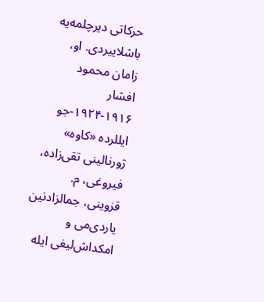حرکاتی دیرچلمه‌یه باشلاییردی. او، زامان محمود افشار ۱۹۱۶-۱۹۲۴-جو ایللرده «کاوه» ژورنالینی تقی‌زاده، فیروغی، م. قزوینی، جمالزادنین یاردی‌می و امکداش‌لیغی ایله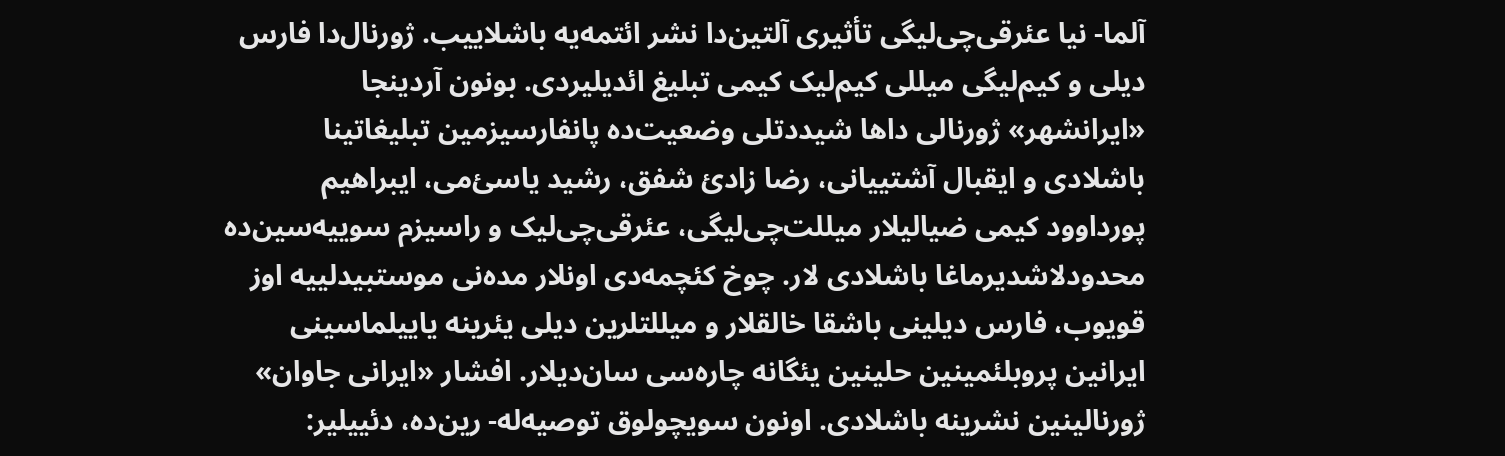آلما- نیا عئرقی‌چی‌لیگی تأثیری آلتین‌دا نشر ائتمه‌یه باشلاییب. ژورنال‌دا فارس دیلی و کیم‌لیگی میللی کیم‌لیک کیمی تبلیغ ائدیلیردی. بونون آردینجا «ایرانشهر» ژورنالی داها شیددتلی وضعیت‌ده پانفارسیزمین تبلیغاتینا باشلادی و ایقبال آشتییانی، رضا زادئ شفق، رشید یاسئ‌می، ایبراهیم پورداوود کیمی ضیالیلار میللت‌چی‌لیگی، عئرقی‌چی‌لیک و راسیزم سوییه‌سین‌ده محدودلاشدیرماغا باشلادی لار. چوخ کئچمه‌دی اونلار مده‌نی موستبیدلییه اوز قویوب، فارس دیلینی باشقا خالقلار و میللتلرین دیلی یئرینه یاییلماسینی ایرانین پروبلئمینین حلینین یئگانه چاره‌سی سان‌دیلار. افشار «ایرانی جاوان» ژورنالینین نشرینه باشلادی. اونون سویچولوق توصیه‌له- رین‌ده، دئییلیر: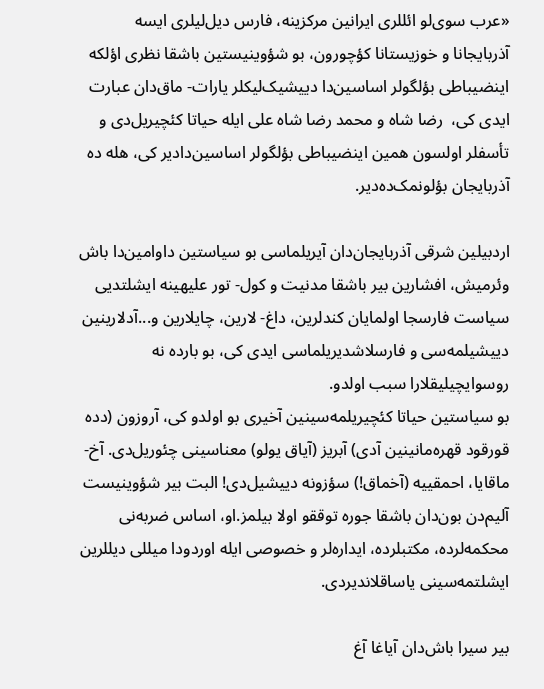«عرب سوی‌لو ائللری ایرانین مرکزینه، فارس دیل‌لیلری ایسه آذربایجانا و خوزیستانا کؤچورون، بو شؤوینیستین باشقا نظری اؤلکه اینضیباطی بؤلگولر اساسین‌دا دییشیک‌لیکلر یارات- ماق‌دان عبارت ایدی کی،  رضا شاه و محمد رضا شاه علی ایله حیاتا کئچیریل‌دی و تأسفلر اولسون همین اینضیباطی بؤلگولر اساسین‌دادیر کی، هله ده آذربایجان بؤلونمک‌ده‌دیر.

اردبیلین شرقی آذربایجان‌دان آیریلماسی بو سیاستین داوامین‌دا باش وئرمیش، افشارین بیر باشقا مدنیت و کول- تور علیهینه ایشلتدیی سیاست فارسجا اولمایان کندلرین، داغ- لارین، چایلارین و...آدلارینین دییشیلمه‌سی و فارسلاشدیریلماسی ایدی کی، بو بارده نه روسوایچیلیقلارا سبب اولدو.
بو سیاستین حیاتا کئچیریلمه‌سینین آخیری بو اولدو کی، آروزون (دده قورقود قهره‌مانینین آدی) آبریز (آیاق یولو) معناسینی چئوریل‌دی. آخ- ماقایا، احمقییه (آخماق!) سؤزونه دییشیل‌دی! البت بیر شؤوینیست آلیم‌دن بون‌دان باشقا جوره توققو اولا بیلمز.او، اساس ضربه‌نی محکمه‌لرده، مکتبلرده، ایداره‌لر و خصوصی ایله اوردودا میللی دیللرین ایشلتمه‌سینی یاساقلاندیردی.

بیر سیرا باش‌دان آیاغا آغ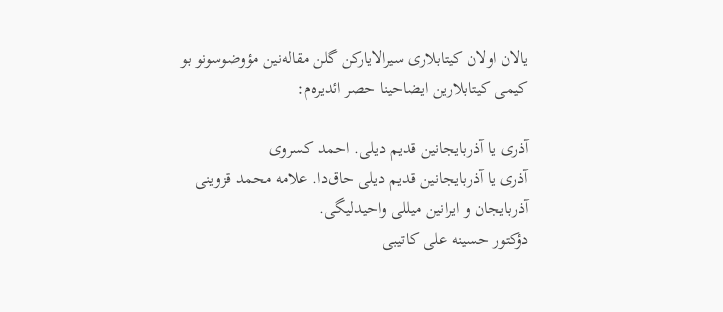یالان اولان کیتابلاری سیرالایارکن گلن مقاله‌نین مؤوضوسونو بو کیمی کیتابلارین ایضاحینا حصر ائدیره‌م:

آذری یا آذربایجانین قدیم دیلی. احمد کسروی
آذری یا آذربایجانین قدیم دیلی حاق‌دا. علامه محمد قزوینی آذربایجان و ایرانین میللی واحیدلیگی.
دؤکتور حسینه علی کاتیبی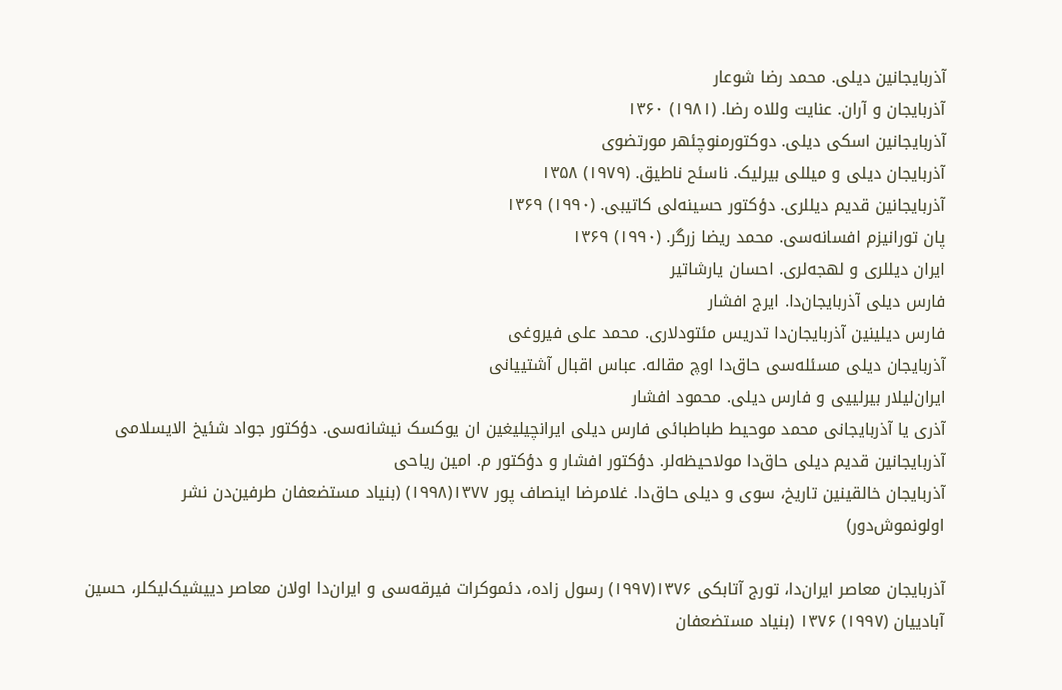آذربایجانین دیلی. محمد رضا شوعار
آذربایجان و آران. عنایت وللاه رضا. (۱۹۸۱) ۱۳۶۰
آذربایجانین اسکی دیلی. دوکتورمنوچئهر مورتضوی
آذربایجان دیلی و میللی بیرلیک. ناسئح ناطیق. (۱۹۷۹) ۱۳۵۸
آذربایجانین قدیم دیللری. دؤکتور حسینه‌لی کاتیبی. (۱۹۹۰) ۱۳۶۹
پان تورانیزم افسانه‌سی. محمد ریضا زرگر. (۱۹۹۰) ۱۳۶۹
ایران دیللری و لهجه‌لری. احسان یارشاتیر
فارس دیلی آذربایجان‌دا. ایرج افشار
فارس دیلینین آذربایجان‌دا تدریس مئتودلاری. محمد علی فیروغی
آذربایجان دیلی مسئله‌سی حاق‌دا اوچ مقاله. عباس اقبال آشتییانی
ایران‌لیلار بیرلییی و فارس دیلی. محمود افشار
آذری یا آذربایجانی محمد موحیط طباطبائی فارس دیلی ایرانچیلیغین ان یوکسک نیشانه‌سی. دؤکتور جواد شئیخ الایسلامی
آذربایجانین قدیم دیلی حاق‌دا مولاحیظه‌لر. دؤکتور افشار و دؤکتور م. امین ریاحی
آذربایجان خالقینین تاریخ، سوی و دیلی حاق‌دا. غلامرضا اینصاف پور ۱۳۷۷(۱۹۹۸) (بنیاد مستضعفان طرفین‌دن نشر اولونموش‌دور)

آذربایجان معاصر ایران‌دا، تورج آتابکی ۱۳۷۶(۱۹۹۷) رسول‌ زاده، دئموکرات فیرقه‌سی و ایران‌دا اولان معاصر دییشیک‌لیکلر، حسین آبادییان (۱۹۹۷) ۱۳۷۶ (بنیاد مستضعفان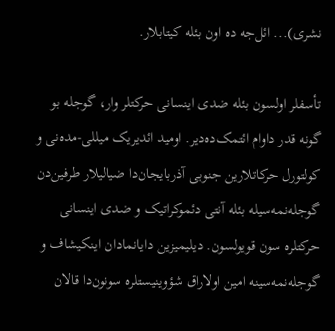نشری)... ائل‌جه ده اون بئله کیتابلار.

تأسفلر اولسون بئله ضدی اینسانی حرکتلر وار، گوجله بو گونه قدر داوام ائتمک‌ده‌دیر. اومید ائدیریک میللی-مده‌نی و کولتورل حرکاتلارین جنوبی آذربایجان‌دا ضیالیلار طرفین‌دن گوجله‌نمه‌سیله بئله آنتی دئموکراتیک و ضدی اینسانی حرکتلره سون قویولسون. دیلیمیزین دایانمادان اینکیشاف و گوجله‌نمه‌سینه امین اولاراق شؤوینیستلره سونون‌دا قالان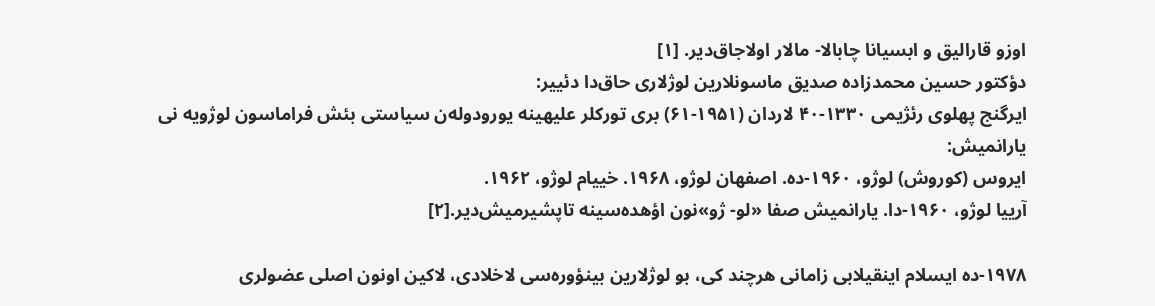اوزو قارالیق و ابسیانا چابالا- مالار اولاجاق‌دیر. [۱]
دؤکتور حسین محمدزاده صدیق ماسونلارین لوژلاری حاق‌دا دئییر:
ایرگنج پهلوی رئژیمی ۱۳۳۰-۴۰ لاردان (۱۹۵۱-۶۱) بری تورکلر علیهینه یورودوله‌ن سیاستی بئش فراماسون لوژویه نی یارانمیش:
ایروس (کوروش) لوژو، ۱۹۶۰-ده. اصفهان لوژو، ۱۹۶۸. خییام لوژو، ۱۹۶۲.
آرییا لوژو، ۱۹۶۰-دا. یارانمیش صفا «لو- ژو»نون اؤهده‌سینه تاپشیرمیش‌دیر.[۲]

۱۹۷۸-ده ایسلام اینقیلابی زامانی هرچند کی، بو لوژلارین بینؤوره‌سی لاخلادی، لاکین اونون اصلی عضولری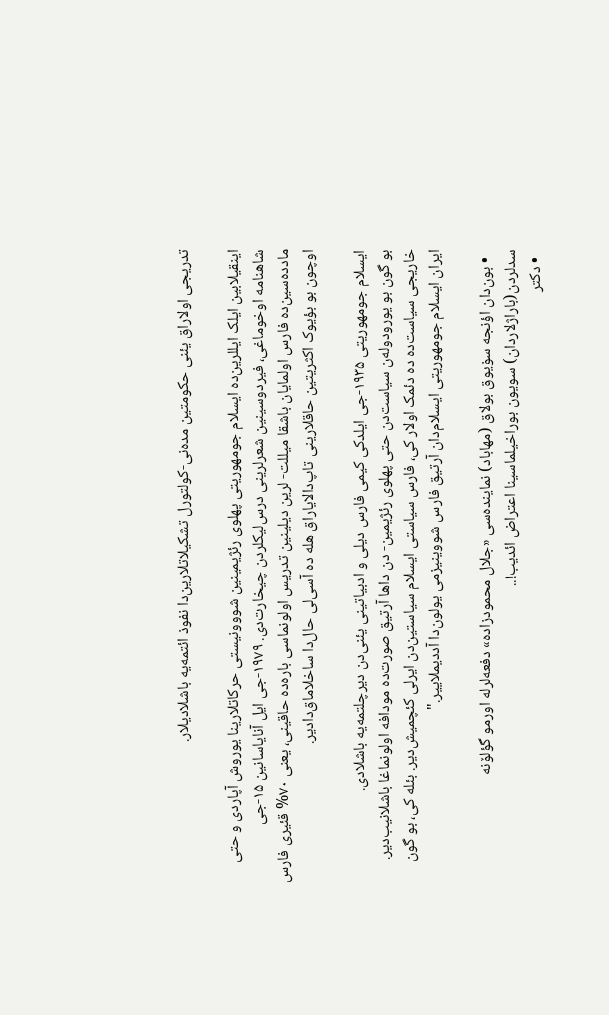تدریجی اولاراق یئنی حکومتین مده‌نی-کولتورل تشکیلاتلارین‌دا نفوذ ائتمه‌یه باشلادیلار.

اینقیلابین ایلک ایللرین‌ده ایسلام جومهوریتی پهلوی رئژیمینین شووونیستی حرکاتلارینا یوروش آپاردی و حتی شاهنامه اوخوماغی، فیردوسینین شعرلرینی درس‌لیکلردن چیخارت‌دی. ۱۹۷۹-جی ایل آنایاسانین ۱۵-جی مادده‌سین‌ده فارس اولمایان باشقا میللت- لرین دیلینین تدریس اولونماسی باره‌ده حاقینی، یعنی ۷۰% قئیری فارس اوچون بو بؤیوک اکثریتین حاقلارینی تاپ‌دالایاراق هله ده آسی‌لی حال‌دا ساخلاماق‌دادیر.

ایسلام جومهوریتی ۱۹۳۵-جی ایلدکی کیمی فارس دیلی و ادبیاتینی یئنی‌دن دیرچلتمه‌یه باشلادی.
بو گون بو یورودوله‌ن سیاست‌دن حتی پهلوی رئژیمین- دن داها آرتیق صورت‌ده مودافه اولونماغا باشلانیب‌دیر. خاریجی سیاست‌ده ده دئمک اولار کی، فارس سیاستی ایسلام سیاستین‌دن ایر‌لی کئچمیش‌دیر. بئله کی، بو گون ایران ایسلام جومهوریتی ایسلام‌دان آرتیق فارس شووینیزمی یولون‌دا آددیملاییر."

  • بون‌دان اؤنجه سۏیوق بولاق (مهاباد) نماینده‌سی «جلال محمودزاده» دفعه‌لرله اورمو گؤلۆنه سدلردن(باراژلاردان) سویون بوراخیلماسینا اعتراض ائدیب!..
  • دکتر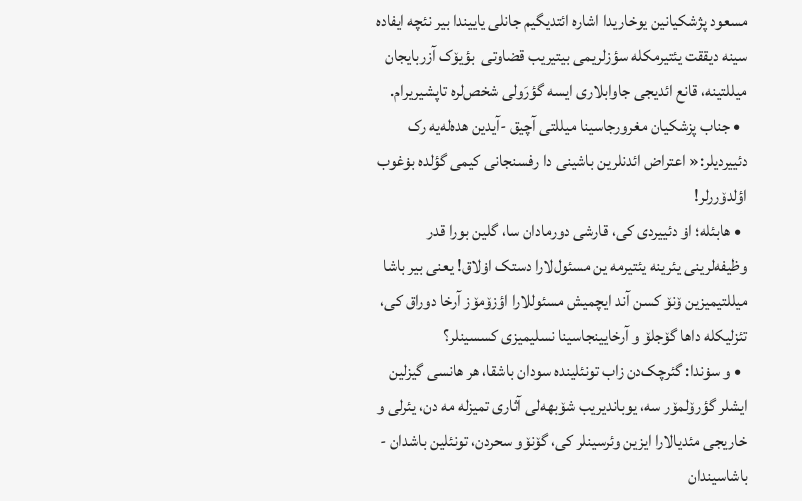مسعود پژشکیانین یوخاریدا اشاره ائتدیگیم جانلی یاییندا بیر نئچه ایفاده سینه دیققت یئتیرمکله سؤزلریمی بیتیریب قضاوتی  بؤیۆک آزربایجان میللتینه، قانع ائدیجی جاوابلاری ایسه گؤرَولی شخص‌لره تاپشیریرام.
  • جناب پزشکیان مغرورجاسینا میللتی آچیق -آیدین هده‌له‌یه رک دئییردیلر:« اعتراض ائدنلرین باشینی دا رفسنجانی کیمی گؤلده بۏغوب اؤلدۆررلر!
  • هابئله؛ اۏ دئییردی کی، قارشی دورمادان سا، گلین بورا قدر وظیفه‌لرینی یئرینه یئتیرمه ین مسئول‌لارا دستک اۏلاق! یعنی بیر باشا میللتیمیزین ۆنۆ کسن آند ایچمیش مسئوللارا اؤزۆمۆز آرخا دوراق کی، تئزلیکله داها گۆجلۆ و آرخایینجاسینا نسلیمیزی کسسینلر؟
  • و سۏندا: گئرچک‌دن زاب تونئلینده سودان باشقا، هر هانسی گیزلین ایشلر گؤرۆلمۆر سه، یوباندیریب شۆبهه‌لی آثاری تمیزله مه دن، یئرلی و خاریجی مئدیالارا ایزین وئرسینلر کی، گۆنۆو سحردن، تونئلین باشدان - باشاسیندان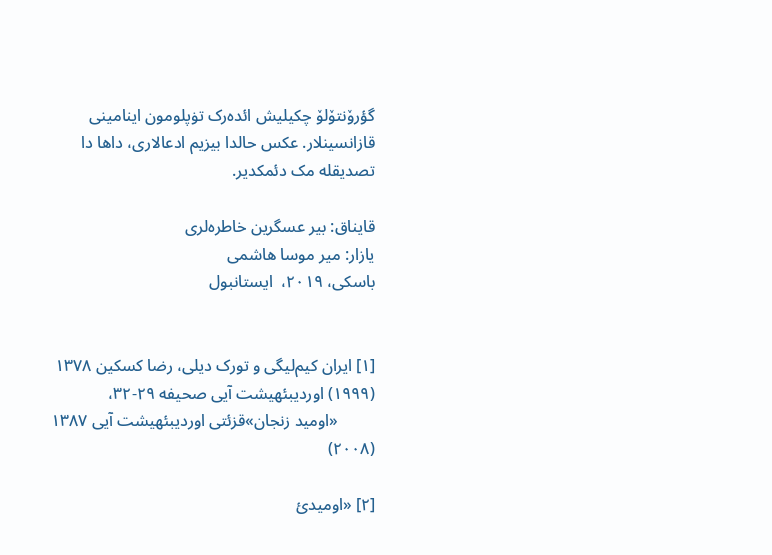گؤرۆنتۆلۆ چکیلیش ائده‌رک تۏپلومون اینامینی قازانسینلار. عکس حالدا بیزیم ادعالاری، داها دا تصدیقله مک دئمکدیر.

قایناق: بیر عسگرین خاطره‌لری
یازار: میر موسا هاشمی
باسکی، ۲۰۱۹،  ایستانبول


[۱] ایران کیم‌لیگی و تورک دیلی، رضا کسکین ۱۳۷۸ (۱۹۹۹) اوردیبئهیشت آیی صحیفه ۲۹-۳۲،
         «اومید زنجان»قزئتی اوردیبئهیشت آیی ۱۳۸۷ (۲۰۰۸)

[۲] «اومیدئ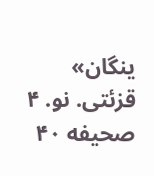ینگان» قزئتی. نو. ۴ صحیفه ۴۰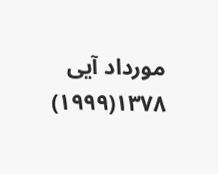مورداد آیی ۱۳۷۸(۱۹۹۹)